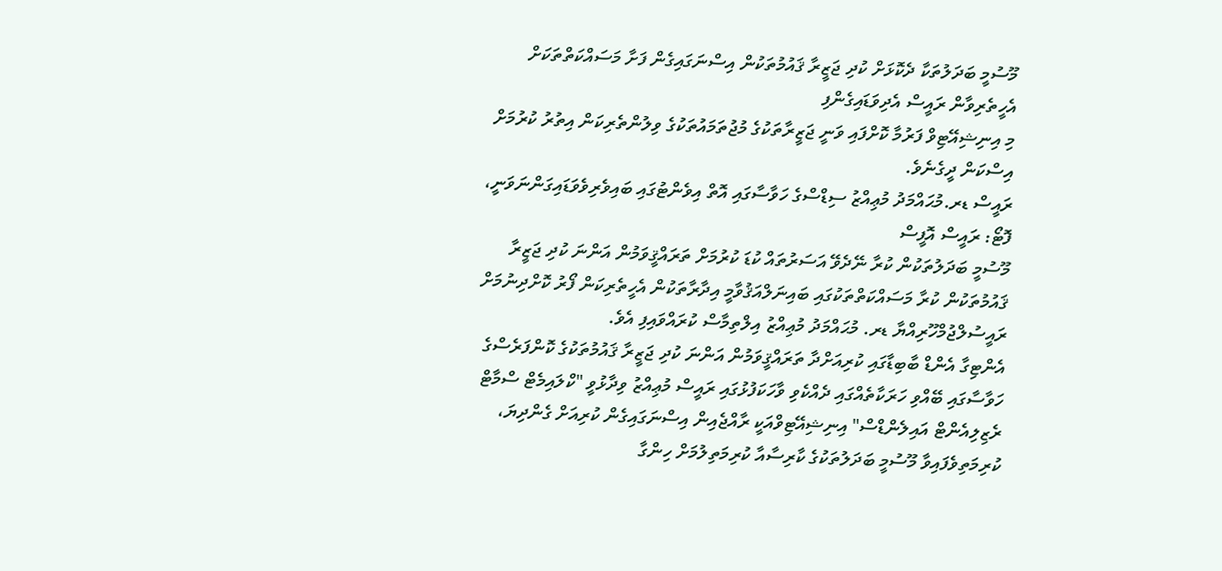މޫސުމީ ބަދަލުތަކާ ދެކޮޅަށް ކުދި ޖަޒީރާ ޤައުމުތަކުން އިސްނަގައިގެން ފަށާ މަސައްކަތްތަކަށް އެހީތެރިވާން ރައީސް އެދިވަޑައިގެންފި
މި އިނިޝިއޭޓިވް ފަރުމާ ކޮށްފައި ވަނީ ޖަޒީރާތަކުގެ މުޖުތަމައުތަކުގެ ވިލުންތެރިކަން އިތުރު ކުރުމަށް އިސްކަން ދީގެނެވެ.
ރައީސް ޑރ.މުޙައްމަދު މުޢިއްޒު ސިޑްސްގެ ހަވާސާގައި އޮތް އިވެންޓުގައި ބައިވެރިވެވަޑައިގަންނަވަނީ، ފޮޓޯ: ރައީސް އޮފީސް
މޫސުމީ ބަދަލުތަކުން ކުރާ ނޭދެވޭ އަސަރުތައް ކުޑަ ކުރުމަށް ތަރައްޤީވަމުން އަންނަ ކުދި ޖަޒީރާ ޤައުމުތަކުން ކުރާ މަސައްކަތްތަކުގައި ބައިނަލްއަޤުވާމީ އިދާރާތަކުން އެހީތެރިކަން ފޯރު ކޮށްދިނުމަށް ރައީސުލްޖުމްހޫރިއްޔާ ޑރ. މުޙައްމަދު މުޢިއްޒު އިލްތިމާސް ކުރައްވައިފި އެވެ.
އެންޓިގާ އެންޑް ބާބިޑާގައި ކުރިއަށްދާ ތަރައްޤީވަމުން އަންނަ ކުދި ޖަޒީރާ ޤައުމުތަކުގެ ކޮންފަރެސްގެ ހަވާސާގައި ބޭއްވި ހަރަކާތެއްގައި ދެއްކެވި ވާހަކަފުޅުގައި ރައީސް މުޢިއްޒު ވިދާޅުވީ "ކްލައިމެޓް ސްމާޓް ރެޒިލިއެންޓް އައިލެންޑްސް" އިނިޝިއޭޓިވްއަކީ ރާއްޖެއިން އިސްނަގައިގެން ކުރިއަށް ގެންދިޔަ، ކުރިމަތިވެފައިވާ މޫސުމީ ބަދަލުތަކުގެ ކާރިސާއާ ކުރިމަތިލުމަށް ހިންގާ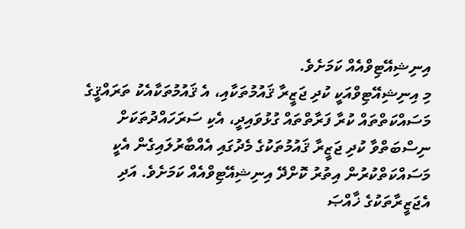އިނިޝިއޭޓިވްއެއް ކަމަށެވެ.
މި އިނިޝިއޭޓިވްއަކީ ކުދި ޖަޒީރާ ޤައުމުތަކާއި، އެ ޤައުމުތަކާއެކު ތަރައްޤީގެ މަސައްކަތްތައް ކުރާ ފަރާތްތައް ގުޅުވައިދީ، އެކި ސަރަހައްދުތަކަށް ނިސްބަތްވާ ކުދި ޖަޒީރާ ޤައުމުތަކުގެ މެދުގައި އެއްބާރުލައިގެން އެކީ މަސައްކަތްކުރުން އިތުރު ކޮށްދޭ އިނިޝިއޭޓިވްއެއް ކަމަށެވެ. އަދި އެޖަޒީރާތަކުގެ ޚާއްޞަ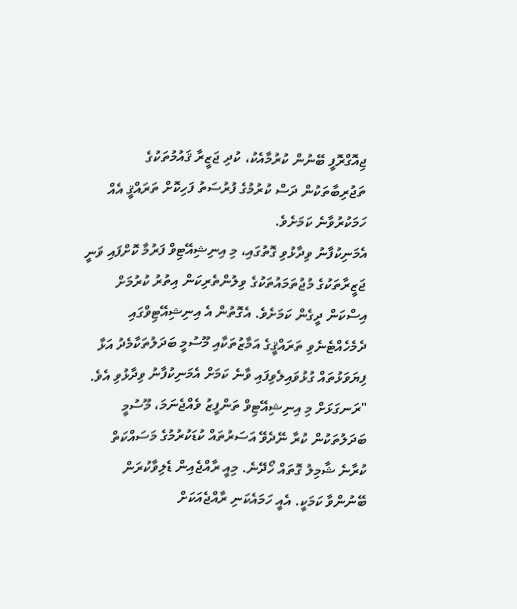ޖިއޮގްރޮފީ ބޭނުން ކުރުމާއެކު، ކުދި ޖަޒީރާ ޤައުމުތަކުގެ ތަޖުރިބާތަކުން ދަސް ކުރުމުގެ ފުރުސަތު ފަހިކޮށް ތަރައްޤީ އެއް ހަމަކުރުވާނެ ކަމަށެވެ.
އެމަނިކުފާނު ވިދާޅުވި ގޮތުގައި، މި އިނިޝިއޭޓިވް ފަރުމާ ކޮށްފައި ވަނީ ޖަޒީރާތަކުގެ މުޖުތަމައުތަކުގެ ވިލުންތެރިކަން އިތުރު ކުރުމަށް އިސްކަން ދީގެން ކަމަށެވެ. އެގޮތުން އެ އިނިޝިއޭޓިވްގައި ދެމެހެއްޓެނެވި ތަރައްޤީގެ އަމާޒުތަކާއި މޫސުމީ ބަދަލުތަކާމެދު އަޅާ ފިޔަވަޅުތައް ގުޅުވައިލެވިފައި ވާނެ ކަމަށް އެމަނިކުފާނު ވިދާޅުވި އެވެ.
"ރަނގަޅަށް މި އިނިޝިއޭޓިވް ތަންފީޒު ވެއްޖެނަމަ، މޫސުމީ ބަދަލުތަކުން ކުރާ ނޭދެވޭ އަސަރުތައް ކުޑަކުރުމުގެ މަސައްކަތް ކުރާނެ ޝާމިލު ގޮތައް ހޯދޭނެ. މިއީ ރާއްޖެއިން ޑެލިވާކުރަން ބޭނުންވާ ކަމަކީ. އެއީ ހަމައެކަނި ރާއްޖެއަކަށް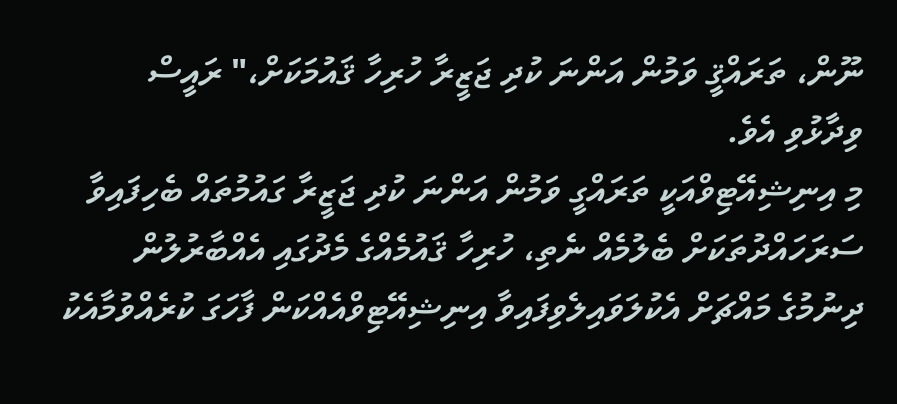ނޫން، ތަރައްޤީ ވަމުން އަންނަ ކުދި ޖަޒީރާ ހުރިހާ ޤައުމަކަށް،" ރައީސް ވިދާޅުވި އެވެ.
މި އިނިޝިއޭޓިވްއަކީ ތަރައްގީ ވަމުން އަންނަ ކުދި ޖަޒީރާ ގައުމުތައް ބެހިފައިވާ ސަރަހައްދުތަކަށް ބެލުމެއް ނެތި، ހުރިހާ ޤައުމެއްގެ މެދުގައި އެއްބާރުލުން ދިނުމުގެ މައްޗަށް އެކުލަވައިލެވިފައިވާ އިނިޝިއޭޓިވްއެއްކަން ފާހަގަ ކުރެއްވުމާއެކު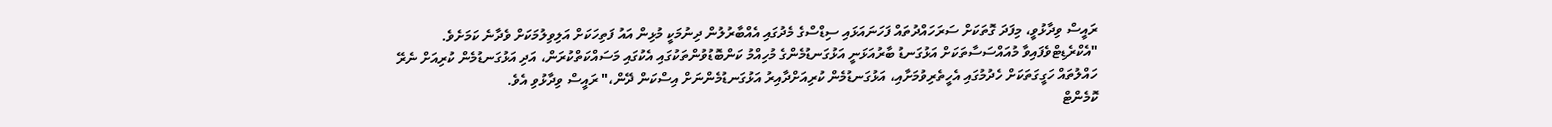ރައީސް ވިދާޅުވީ، މިފަދަ ގޮތަކަށް ސަރަހައްދުތައް ފަހަނައަޅައި ސިޑްސްގެ މެދުގައި އެއްބާރުލުން ދިނުމަކީ މުޅިން އައު ފަތިހަކަށް އަލިވިލުމަކަށް ވެދާނެ ކަމަށެވެ.
"އެކްރެޑިޓްވެފައިވާ މުއައްސަސާތަކަށް އަޅުގަނޑު ބާރުއަޅަނީ އަޅުގަނޑުމެންގެ މުހިއްމު ކަންބޮޑުވުންތަކުގައި އެކުގައި މަސައްކަތްކުރަން، އަދި އަޅުގަނޑުމެން ކުރިއަށް ނެރޭ ހައްލުތައް ހަގީގަތަކަށް ހެދުމުގައި އެހީތެރިވުމަށާއި، އަޅުގަނޑުމެން ކުރިއަށްދާއިރު އަޅުގަނޑުމެންނަށް އިސްކަން ދޭން،" ރައީސް ވިދާޅުވި އެވެ.
ކޮމެންޓް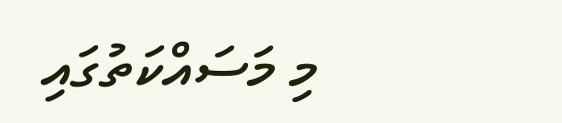މި މަސައްކަތުގައި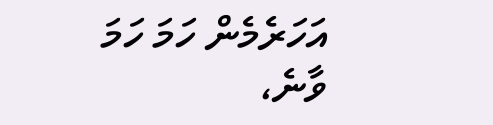އަހަރެމެން ހަމަ ހަމަ ވާނެ،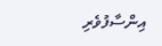އިންސާފުވެރި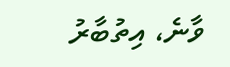ވާނެ، އިތުބާރު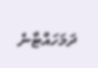ދަމަހައްޓާނެ